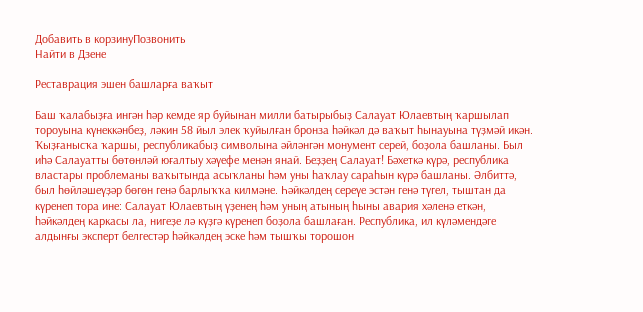Добавить в корзинуПозвонить
Найти в Дзене

Реставрация эшен башларға ваҡыт

Баш ҡалабыҙға ингән һәр кемде яр буйынан милли батырыбыҙ Салауат Юлаевтың ҡаршылап тороуына күнеккәнбеҙ, ләкин 58 йыл элек ҡуйылған бронза һәйкәл дә ваҡыт һынауына түҙмәй икән. Ҡыҙғанысҡа ҡаршы, республикабыҙ символына әйләнгән монумент серей, боҙола башланы. Был иһә Салауатты бөтөнләй юғалтыу хәүефе менән янай. Беҙҙең Салауат! Бәхеткә күрә, республика властары проблеманы ваҡытында асыҡланы һәм уны һаҡлау сараһын күрә башланы. Әлбиттә, был һөйләшеүҙәр бөгөн генә барлыҡҡа килмәне. Һәйкәлдең сереүе эстән генә түгел, тыштан да күренеп тора ине: Салауат Юлаевтың үҙенең һәм уның атының һыны авария хәленә еткән, һәйкәлдең каркасы ла, нигеҙе лә күҙгә күренеп боҙола башлаған. Республика, ил күләмендәге алдынғы эксперт белгестәр һәйкәлдең эске һәм тышҡы торошон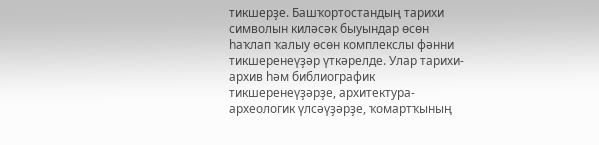тикшерҙе. Башҡортостандың тарихи символын киләсәк быуындар өсөн һаҡлап ҡалыу өсөн комплекслы фәнни тикшеренеүҙәр үткәрелде. Улар тарихи-архив һәм библиографик тикшеренеүҙәрҙе, архитектура-археологик үлсәүҙәрҙе, ҡомартҡының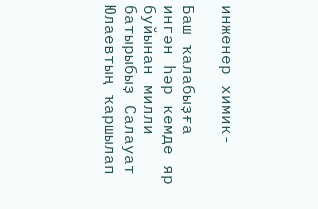инженер химик-

Баш ҡалабыҙға ингән һәр кемде яр буйынан милли батырыбыҙ Салауат Юлаевтың ҡаршылап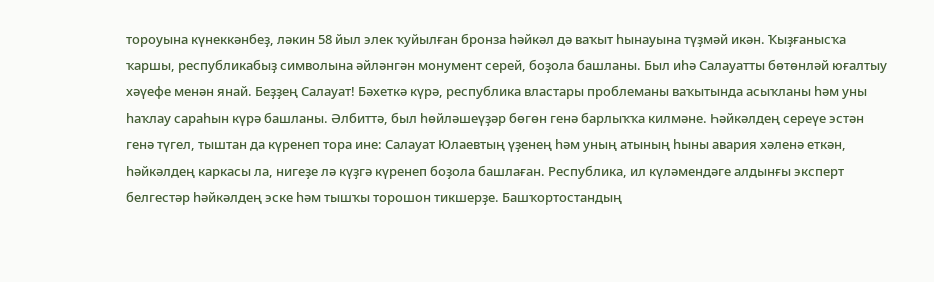тороуына күнеккәнбеҙ, ләкин 58 йыл элек ҡуйылған бронза һәйкәл дә ваҡыт һынауына түҙмәй икән. Ҡыҙғанысҡа ҡаршы, республикабыҙ символына әйләнгән монумент серей, боҙола башланы. Был иһә Салауатты бөтөнләй юғалтыу хәүефе менән янай. Беҙҙең Салауат! Бәхеткә күрә, республика властары проблеманы ваҡытында асыҡланы һәм уны һаҡлау сараһын күрә башланы. Әлбиттә, был һөйләшеүҙәр бөгөн генә барлыҡҡа килмәне. Һәйкәлдең сереүе эстән генә түгел, тыштан да күренеп тора ине: Салауат Юлаевтың үҙенең һәм уның атының һыны авария хәленә еткән, һәйкәлдең каркасы ла, нигеҙе лә күҙгә күренеп боҙола башлаған. Республика, ил күләмендәге алдынғы эксперт белгестәр һәйкәлдең эске һәм тышҡы торошон тикшерҙе. Башҡортостандың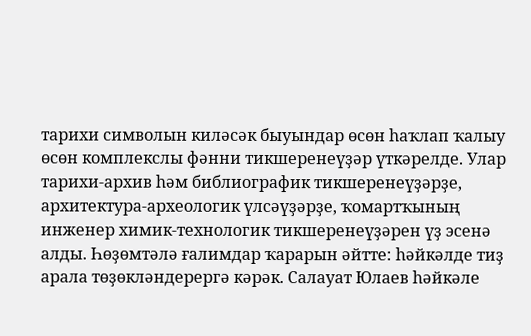тарихи символын киләсәк быуындар өсөн һаҡлап ҡалыу өсөн комплекслы фәнни тикшеренеүҙәр үткәрелде. Улар тарихи-архив һәм библиографик тикшеренеүҙәрҙе, архитектура-археологик үлсәүҙәрҙе, ҡомартҡының инженер химик-технологик тикшеренеүҙәрен үҙ эсенә алды. Һөҙөмтәлә ғалимдар ҡарарын әйтте: һәйкәлде тиҙ арала төҙөкләндерергә кәрәк. Салауат Юлаев һәйкәле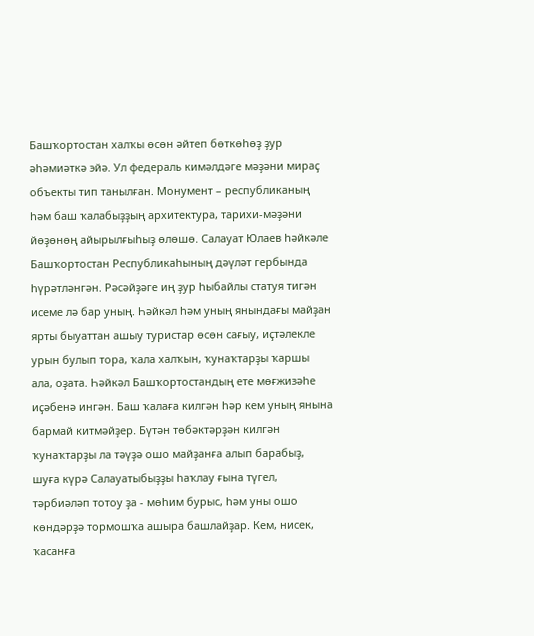Башҡортостан халҡы өсөн әйтеп бөткөһөҙ ҙур әһәмиәткә эйә. Ул федераль кимәлдәге мәҙәни мираҫ объекты тип танылған. Монумент – республиканың һәм баш ҡалабыҙҙың архитектура, тарихи-мәҙәни йөҙөнөң айырылғыһыҙ өлөшө. Салауат Юлаев һәйкәле Башҡортостан Республикаһының дәүләт гербында һүрәтләнгән. Рәсәйҙәге иң ҙур һыбайлы статуя тигән исеме лә бар уның. Һәйкәл һәм уның янындағы майҙан ярты быуаттан ашыу туристар өсөн сағыу, иҫтәлекле урын булып тора, ҡала халҡын, ҡунаҡтарҙы ҡаршы ала, оҙата. Һәйкәл Башҡортостандың ете мөғжизәһе иҫәбенә ингән. Баш ҡалаға килгән һәр кем уның янына бармай китмәйҙер. Бүтән төбәктәрҙән килгән ҡунаҡтарҙы ла тәүҙә ошо майҙанға алып барабыҙ, шуға күрә Салауатыбыҙҙы һаҡлау ғына түгел, тәрбиәләп тотоу ҙа - мөһим бурыс, һәм уны ошо көндәрҙә тормошҡа ашыра башлайҙар. Кем, нисек, ҡасанға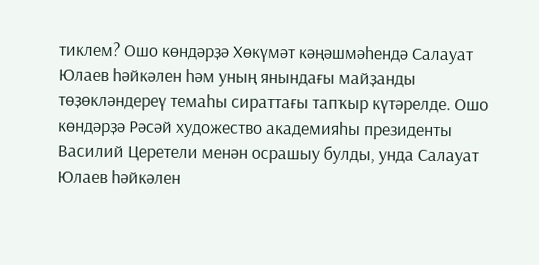тиклем? Ошо көндәрҙә Хөкүмәт кәңәшмәһендә Салауат Юлаев һәйкәлен һәм уның янындағы майҙанды төҙөкләндереү темаһы сираттағы тапҡыр күтәрелде. Ошо көндәрҙә Рәсәй художество академияһы президенты Василий Церетели менән осрашыу булды, унда Салауат Юлаев һәйкәлен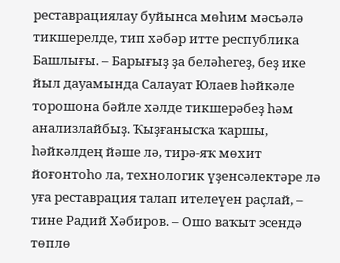реставрациялау буйынса мөһим мәсьәлә тикшерелде, тип хәбәр итте республика Башлығы. – Барығыҙ ҙа беләһегеҙ, беҙ ике йыл дауамында Салауат Юлаев һәйкәле торошона бәйле хәлде тикшерәбеҙ һәм анализлайбыҙ. Ҡыҙғанысҡа ҡаршы, һәйкәлдең йәше лә, тирә-яҡ мөхит йоғонтоһо ла, технологик үҙенсәлектәре лә уға реставрация талап ителеүен раҫлай, – тине Радий Хәбиров. – Ошо ваҡыт эсендә төплө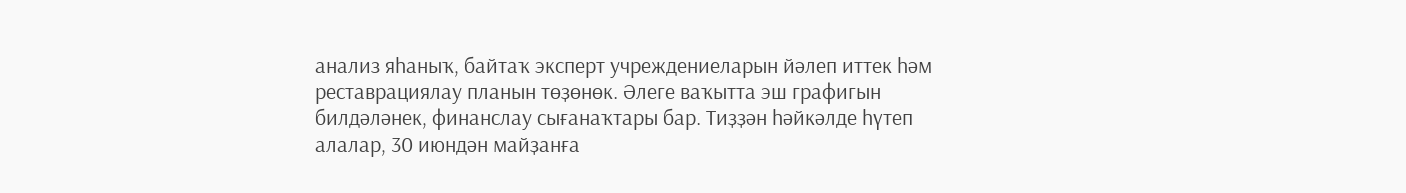анализ яһаныҡ, байтаҡ эксперт учреждениеларын йәлеп иттек һәм реставрациялау планын төҙөнөк. Әлеге ваҡытта эш графигын билдәләнек, финанслау сығанаҡтары бар. Тиҙҙән һәйкәлде һүтеп алалар, 30 июндән майҙанға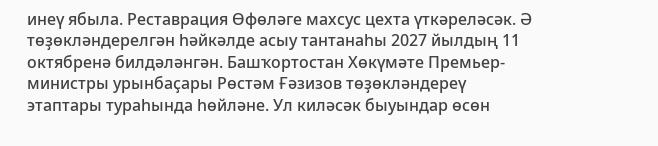инеү ябыла. Реставрация Өфөләге махсус цехта үткәреләсәк. Ә төҙөкләндерелгән һәйкәлде асыу тантанаһы 2027 йылдың 11 октябренә билдәләнгән. Башҡортостан Хөкүмәте Премьер-министры урынбаҫары Рөстәм Ғәзизов төҙөкләндереү этаптары тураһында һөйләне. Ул киләсәк быуындар өсөн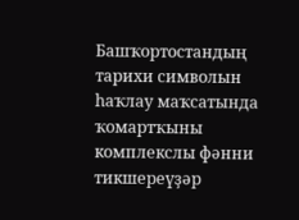Башҡортостандың тарихи символын һаҡлау маҡсатында ҡомартҡыны комплекслы фәнни тикшереүҙәр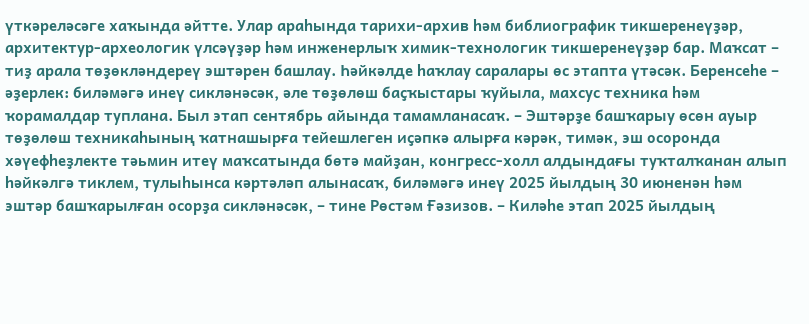үткәреләсәге хаҡында әйтте. Улар араһында тарихи-архив һәм библиографик тикшеренеүҙәр, архитектур-археологик үлсәүҙәр һәм инженерлыҡ химик-технологик тикшеренеүҙәр бар. Маҡсат – тиҙ арала төҙөкләндереү эштәрен башлау. Һәйкәлде һаҡлау саралары өс этапта үтәсәк. Беренсеһе – әҙерлек: биләмәгә инеү сикләнәсәк, әле төҙөлөш баҫҡыстары ҡуйыла, махсус техника һәм ҡорамалдар туплана. Был этап сентябрь айында тамамланасаҡ. – Эштәрҙе башҡарыу өсөн ауыр төҙөлөш техникаһының ҡатнашырға тейешлеген иҫәпкә алырға кәрәк, тимәк, эш осоронда хәүефһеҙлекте тәьмин итеү маҡсатында бөтә майҙан, конгресс-холл алдындағы туҡталҡанан алып һәйкәлгә тиклем, тулыһынса кәртәләп алынасаҡ, биләмәгә инеү 2025 йылдың 30 июненән һәм эштәр башҡарылған осорҙа сикләнәсәк, – тине Рөстәм Ғәзизов. – Киләһе этап 2025 йылдың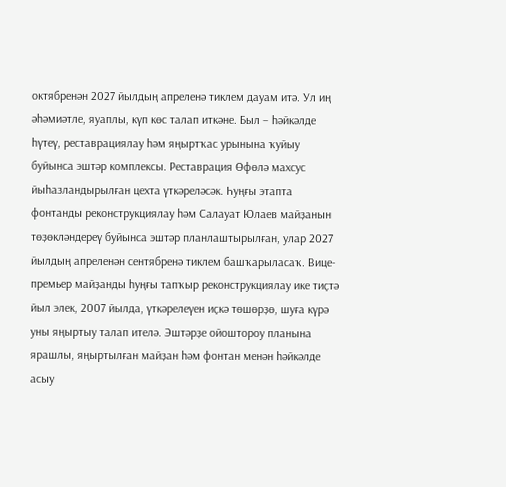октябренән 2027 йылдың апреленә тиклем дауам итә. Ул иң әһәмиәтле, яуаплы, күп көс талап иткәне. Был – һәйкәлде һүтеү, реставрациялау һәм яңыртҡас урынына ҡуйыу буйынса эштәр комплексы. Реставрация Өфөлә махсус йыһазландырылған цехта үткәреләсәк. Һуңғы этапта фонтанды реконструкциялау һәм Салауат Юлаев майҙанын төҙөкләндереү буйынса эштәр планлаштырылған, улар 2027 йылдың апреленән сентябренә тиклем башҡарыласаҡ. Вице-премьер майҙанды һуңғы тапҡыр реконструкциялау ике тиҫтә йыл элек, 2007 йылда, үткәрелеүен иҫкә төшөрҙө, шуға күрә уны яңыртыу талап ителә. Эштәрҙе ойоштороу планына ярашлы, яңыртылған майҙан һәм фонтан менән һәйкәлде асыу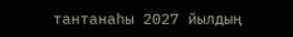тантанаһы 2027 йылдың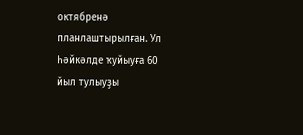октябренә планлаштырылған. Ул һәйкәлде ҡуйыуға 60 йыл тулыуҙы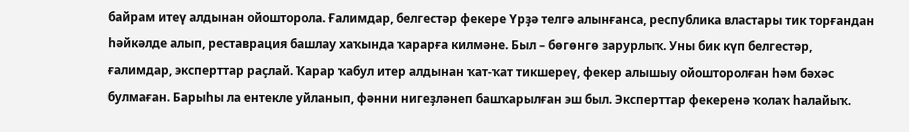байрам итеү алдынан ойошторола. Ғалимдар, белгестәр фекере Үрҙә телгә алынғанса, республика властары тик торғандан һәйкәлде алып, реставрация башлау хаҡында ҡарарға килмәне. Был – бөгөнгө зарурлыҡ. Уны бик күп белгестәр, ғалимдар, эксперттар раҫлай. Ҡарар ҡабул итер алдынан ҡат-ҡат тикшереү, фекер алышыу ойошторолған һәм бәхәс булмаған. Барыһы ла ентекле уйланып, фәнни нигеҙләнеп башҡарылған эш был. Эксперттар фекеренә ҡолаҡ һалайыҡ.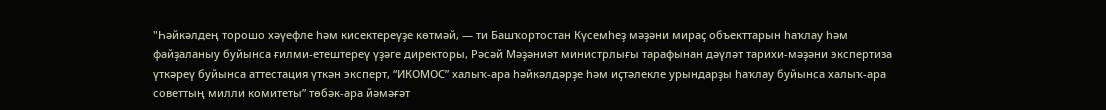"Һәйкәлдең торошо хәүефле һәм кисектереүҙе көтмәй, — ти Башҡортостан Күсемһеҙ мәҙәни мираҫ объекттарын һаҡлау һәм файҙаланыу буйынса ғилми-етештереү үҙәге директоры, Рәсәй Мәҙәниәт министрлығы тарафынан дәүләт тарихи-мәҙәни экспертиза үткәреү буйынса аттестация үткән эксперт, “ИКОМОС” халыҡ-ара һәйкәлдәрҙе һәм иҫтәлекле урындарҙы һаҡлау буйынса халыҡ-ара советтың милли комитеты” төбәк-ара йәмәғәт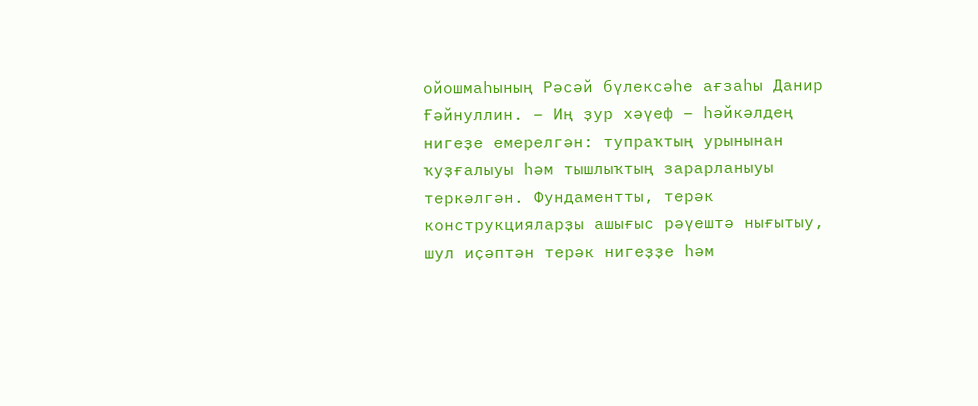ойошмаһының Рәсәй бүлексәһе ағзаһы Данир Ғәйнуллин. – Иң ҙур хәүеф – һәйкәлдең нигеҙе емерелгән: тупраҡтың урынынан ҡуҙғалыуы һәм тышлыҡтың зарарланыуы теркәлгән. Фундаментты, терәк конструкцияларҙы ашығыс рәүештә нығытыу, шул иҫәптән терәк нигеҙҙе һәм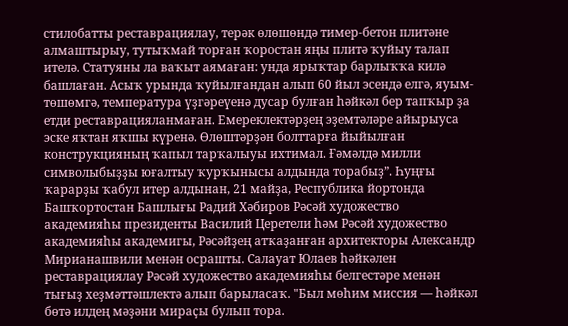стилобатты реставрациялау, терәк өлөшөндә тимер-бетон плитәне алмаштырыу, тутыҡмай торған ҡоростан яңы плитә ҡуйыу талап ителә. Статуяны ла ваҡыт аямаған: унда ярыҡтар барлыҡҡа килә башлаған. Асыҡ урында ҡуйылғандан алып 60 йыл эсендә елгә, яуым-төшөмгә, температура үҙгәреүенә дусар булған һәйкәл бер тапҡыр ҙа етди реставрацияланмаған. Емереклектәрҙең эҙемтәләре айырыуса эске яҡтан яҡшы күренә. Өлөштәрҙән болттарға йыйылған конструкцияның ҡапыл тарҡалыуы ихтимал. Ғәмәлдә милли символыбыҙҙы юғалтыу ҡурҡынысы алдында торабыҙ”. Һуңғы ҡарарҙы ҡабул итер алдынан, 21 майҙа, Республика йортонда Башҡортостан Башлығы Радий Хәбиров Рәсәй художество академияһы президенты Василий Церетели һәм Рәсәй художество академияһы академигы, Рәсәйҙең атҡаҙанған архитекторы Александр Мирианашвили менән осрашты. Салауат Юлаев һәйкәлен реставрациялау Рәсәй художество академияһы белгестәре менән тығыҙ хеҙмәттәшлектә алып барыласаҡ. "Был мөһим миссия — һәйкәл бөтә илдең мәҙәни мираҫы булып тора.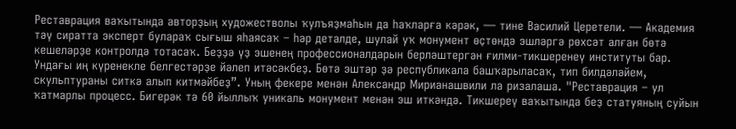Реставрация ваҡытында авторҙың художестволы ҡулъяҙмаһын да һаҡларға кәрәк, — тине Василий Церетели. — Академия тәү сиратта эксперт булараҡ сығыш яһаясаҡ – һәр деталде, шулай уҡ монумент өҫтөндә эшләргә рөхсәт алған бөтә кешеләрҙе контролдә тотасаҡ. Беҙҙә үҙ эшенең профессионалдарын берләштергән ғилми-тикшеренеү институты бар. Ундағы иң күренекле белгестәрҙе йәлеп итәсәкбеҙ. Бөтә эштәр ҙә республикала башҡарыласаҡ, тип билдәләйем, скульптураны ситкә алып китмәйбеҙ”. Уның фекере менән Александр Мирианашвили ла ризалаша. "Реставрация – ул ҡатмарлы процесс. Бигерәк тә 60 йыллыҡ уникаль монумент менән эш иткәндә. Тикшереү ваҡытында беҙ статуяның суйын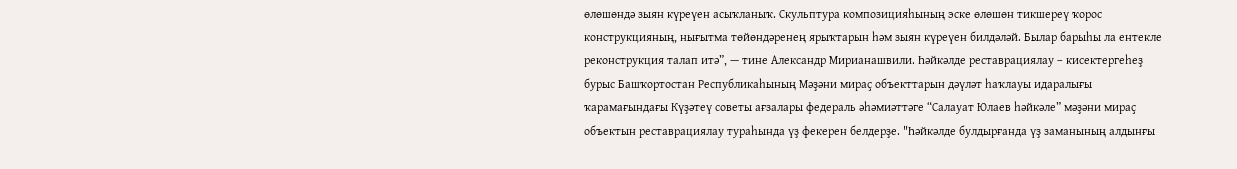өлөшөндә зыян күреүен асыҡланыҡ. Скульптура композицияһының эске өлөшөн тикшереү ҡорос конструкцияның, нығытма төйөндәренең ярыҡтарын һәм зыян күреүен билдәләй. Былар барыһы ла ентекле реконструкция талап итә”, — тине Александр Мирианашвили. Һәйкәлде реставрациялау – кисектергеһеҙ бурыс Башҡортостан Республикаһының Мәҙәни мираҫ объекттарын дәүләт һаҡлауы идаралығы ҡарамағындағы Күҙәтеү советы ағзалары федераль әһәмиәттәге “Салауат Юлаев һәйкәле” мәҙәни мираҫ объектын реставрациялау тураһында үҙ фекерен белдерҙе. "Һәйкәлде булдырғанда үҙ заманының алдынғы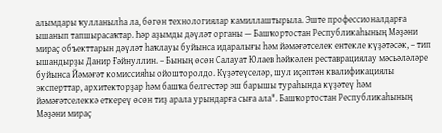алымдары ҡулланылһа ла, бөгөн технологиялар камиллаштырыла. Эште профессионалдарға ышанып тапшырасаҡтар. Һәр аҙымды дәүләт органы — Башҡортостан Республикаһының Мәҙәни мираҫ объекттарын дәүләт һаҡлауы буйынса идаралығы һәм йәмәғәтселек ентекле күҙәтәсәк, – тип ышандырҙы Данир Ғәйнуллин. – Бының өсөн Салауат Юлаев һәйкәлен реставрациялау мәсьәләләре буйынса Йәмәғәт комиссияһы ойошторолдо. Күҙәтеүселәр, шул иҫәптән квалификациялы эксперттар, архитекторҙар һәм башҡа белгестәр эш барышы тураһында күҙәтеү һәм йәмәғәтселеккә еткереү өсөн тиҙ арала урындарға сыға ала". Башҡортостан Республикаһының Мәҙәни мираҫ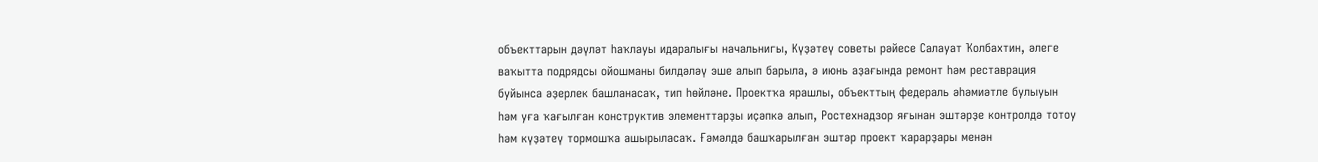объекттарын дәүләт һаҡлауы идаралығы начальнигы, Күҙәтеү советы рәйесе Салауат Ҡолбахтин, әлеге ваҡытта подрядсы ойошманы билдәләү эше алып барыла, ә июнь аҙағында ремонт һәм реставрация буйынса әҙерлек башланасаҡ, тип һөйләне. Проектҡа ярашлы, объекттың федераль әһәмиәтле булыуын һәм уға ҡағылған конструктив элементтарҙы иҫәпкә алып, Ростехнадзор яғынан эштәрҙе контролдә тотоу һәм күҙәтеү тормошҡа ашырыласаҡ. Ғәмәлдә башҡарылған эштәр проект ҡарарҙары менән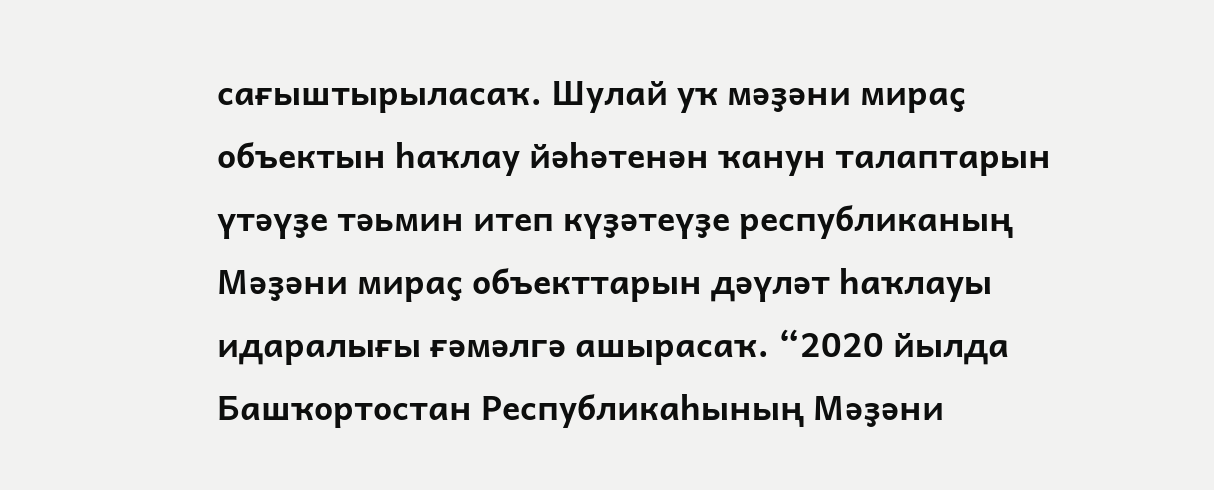сағыштырыласаҡ. Шулай уҡ мәҙәни мираҫ объектын һаҡлау йәһәтенән ҡанун талаптарын үтәүҙе тәьмин итеп күҙәтеүҙе республиканың Мәҙәни мираҫ объекттарын дәүләт һаҡлауы идаралығы ғәмәлгә ашырасаҡ. “2020 йылда Башҡортостан Республикаһының Мәҙәни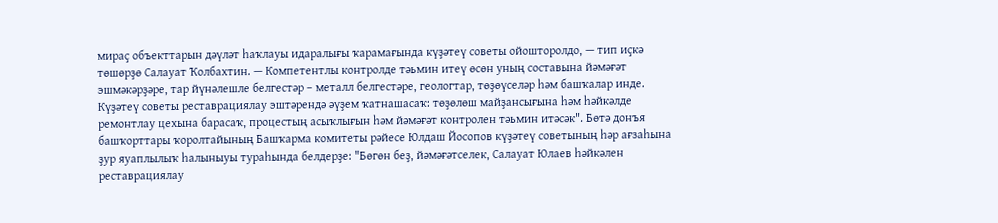мираҫ объекттарын дәүләт һаҡлауы идаралығы ҡарамағында күҙәтеү советы ойошторолдо, — тип иҫкә төшөрҙө Салауат Ҡолбахтин. — Компетентлы контролде тәьмин итеү өсөн уның составына йәмәғәт эшмәкәрҙәре, тар йүнәлешле белгестәр – металл белгестәре, геологтар, төҙөүселәр һәм башҡалар инде. Күҙәтеү советы реставрациялау эштәрендә әүҙем ҡатнашасаҡ: төҙөлөш майҙансығына һәм һәйкәлде ремонтлау цехына барасаҡ, процестың асыҡлығын һәм йәмәғәт контролен тәьмин итәсәк". Бөтә донъя башҡорттары ҡоролтайының Башҡарма комитеты рәйесе Юлдаш Йосопов күҙәтеү советының һәр ағзаһына ҙур яуаплылыҡ һалыныуы тураһында белдерҙе: "Бөгөн беҙ, йәмәғәтселек, Салауат Юлаев һәйкәлен реставрациялау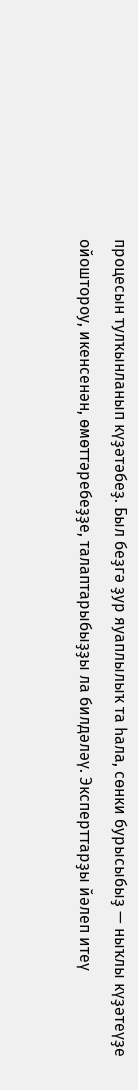процесын тулҡынланып күҙәтәбеҙ. Был беҙгә ҙур яуаплылыҡ та һала, сөнки бурысыбыҙ — ныҡлы күҙәтеүҙе ойоштороу, икенсенән, өмөттәребеҙҙе, талаптарыбыҙҙы ла билдәләү. Эксперттарҙы йәлеп итеү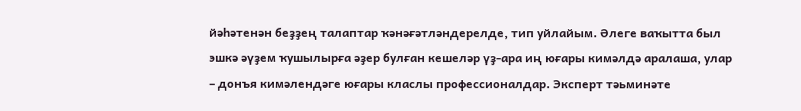йәһәтенән беҙҙең талаптар ҡәнәғәтләндерелде, тип уйлайым. Әлеге ваҡытта был эшкә әүҙем ҡушылырға әҙер булған кешеләр үҙ-ара иң юғары кимәлдә аралаша, улар – донъя кимәлендәге юғары класлы профессионалдар. Эксперт тәьминәте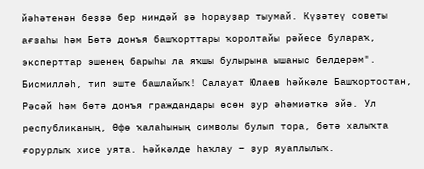йәһәтенән беҙҙә бер ниндәй ҙә һорауҙар тыумай. Күҙәтеү советы ағзаһы һәм Бөтә донъя башҡорттары ҡоролтайы рәйесе булараҡ, эксперттар эшенең барыһы ла яҡшы булырына ышаныс белдерәм". Бисмилләһ, тип эште башлайыҡ! Салауат Юлаев һәйкәле Башҡортостан, Рәсәй һәм бөтә донъя граждандары өсөн ҙур әһәмиәткә эйә. Ул республиканың, Өфө ҡалаһының символы булып тора, бөтә халыҡта ғорурлыҡ хисе уята. Һәйкәлде һаҡлау – ҙур яуаплылыҡ.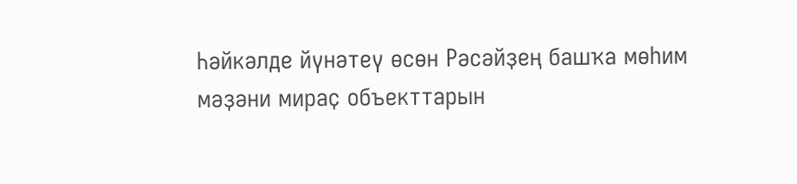Һәйкәлде йүнәтеү өсөн Рәсәйҙең башҡа мөһим мәҙәни мираҫ объекттарын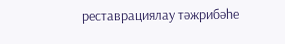реставрациялау тәжрибәһе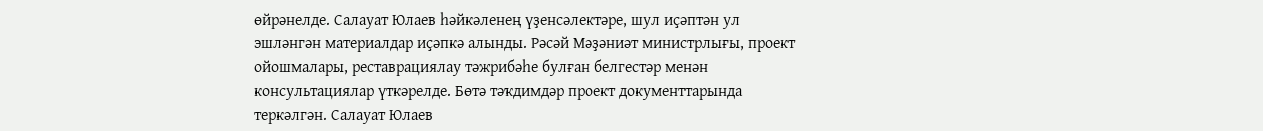өйрәнелде. Салауат Юлаев һәйкәленең үҙенсәлектәре, шул иҫәптән ул эшләнгән материалдар иҫәпкә алынды. Рәсәй Мәҙәниәт министрлығы, проект ойошмалары, реставрациялау тәжрибәһе булған белгестәр менән консультациялар үткәрелде. Бөтә тәҡдимдәр проект документтарында теркәлгән. Салауат Юлаев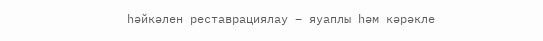һәйкәлен реставрациялау – яуаплы һәм кәрәкле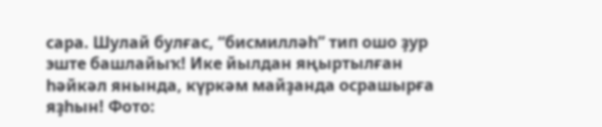сара. Шулай булғас, “бисмилләһ” тип ошо ҙур эште башлайыҡ! Ике йылдан яңыртылған һәйкәл янында, күркәм майҙанда осрашырға яҙһын! Фото: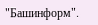"Башинформ".